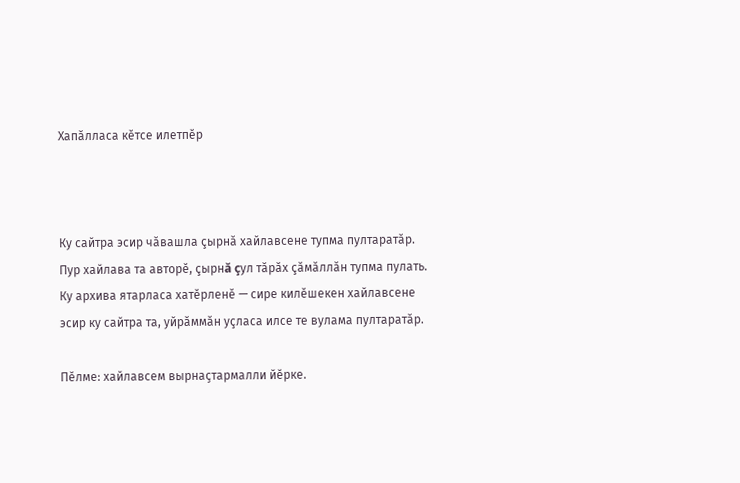Хапăлласа кĕтсе илетпĕр



Ку сайтра эсир чăвашла çырнă хайлавсене тупма пултаратăр. Пур хайлава та авторĕ, çырнă çул тăрăх çăмăллăн тупма пулать. Ку архива ятарласа хатĕрленĕ — сире килĕшекен хайлавсене эсир ку сайтра та, уйрăммăн уçласа илсе те вулама пултаратăр.

Пӗлме: хайлавсем вырнаҫтармалли йӗрке.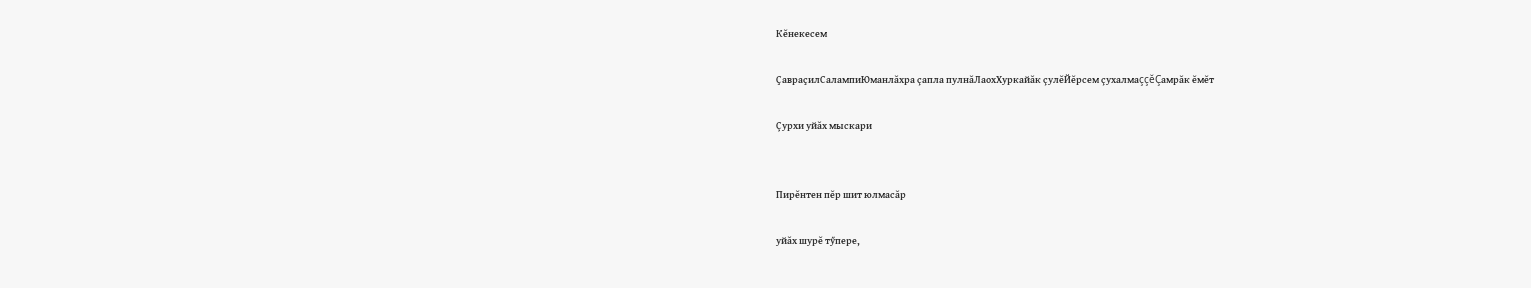Кĕнекесем

ҪавраҫилСалампиЮманлăхра çапла пулнăЛаохХуркайăк çулĕЙĕрсем çухалмаççĕÇамрăк ĕмĕт

Çурхи уйăх мыскари


Пирĕнтен пĕр шит юлмасăр

уйăх шурĕ тӳпере,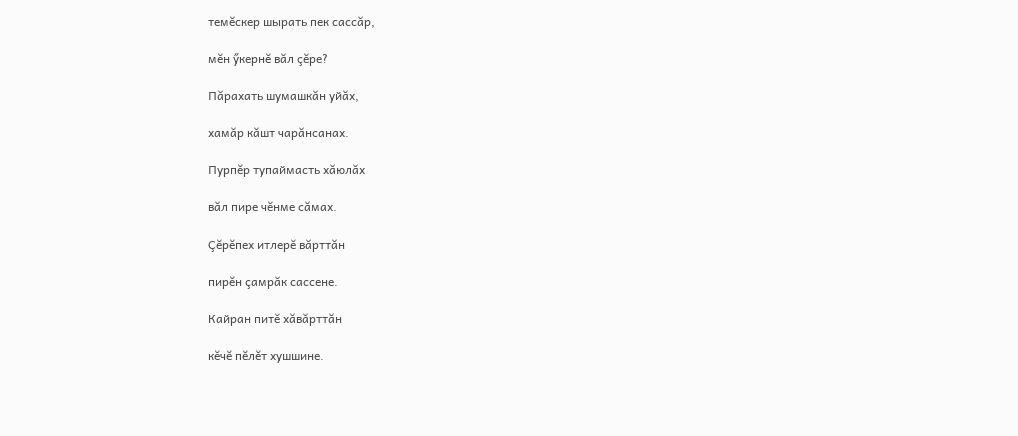темĕскер шырать пек сассăр,

мĕн ӳкернĕ вăл çĕре?

Пăрахать шумашкăн уйăх,

хамăр кăшт чарăнсанах.

Пурпĕр тупаймасть хăюлăх

вăл пире чĕнме сăмах.

Çĕрĕпех итлерĕ вăрттăн

пирĕн çамрăк сассене.

Кайран питĕ хăвăрттăн

кĕчĕ пĕлĕт хушшине.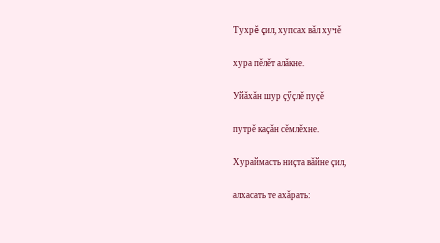Тухрĕ çил, хупсах вăл хучĕ

хура пĕлĕт алăкне.

Уйăхăн шур çӳçлĕ пуçĕ

путрĕ каçăн сĕмлĕхне.

Хураймасть ниçта вăйне çил,

алхасать те ахăрать: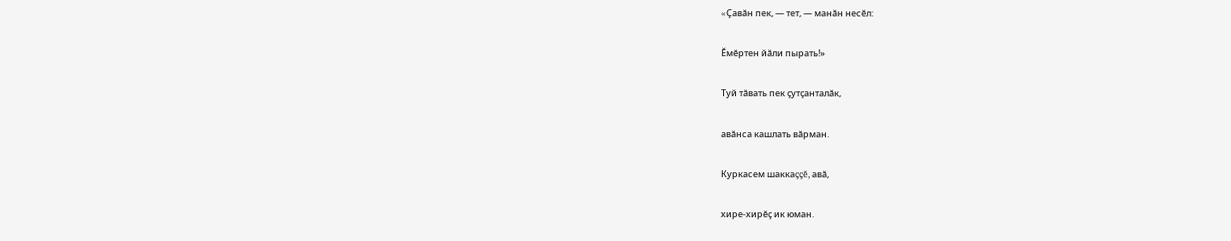«Çавăн пек, — тет, — манăн несĕл:

Ĕмĕртен йăли пырать!»

Туй тăвать пек çутçанталăк,

авăнса кашлать вăрман.

Куркасем шаккаççĕ, авă,

хире-хирĕç ик юман.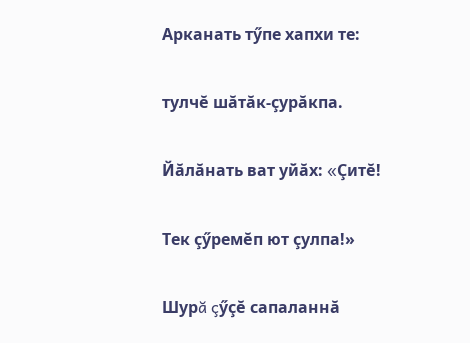Арканать тӳпе хапхи те:

тулчĕ шăтăк-çурăкпа.

Йăлăнать ват уйăх: «Çитĕ!

Тек çӳремĕп ют çулпа!»

Шурă çӳçĕ сапаланнă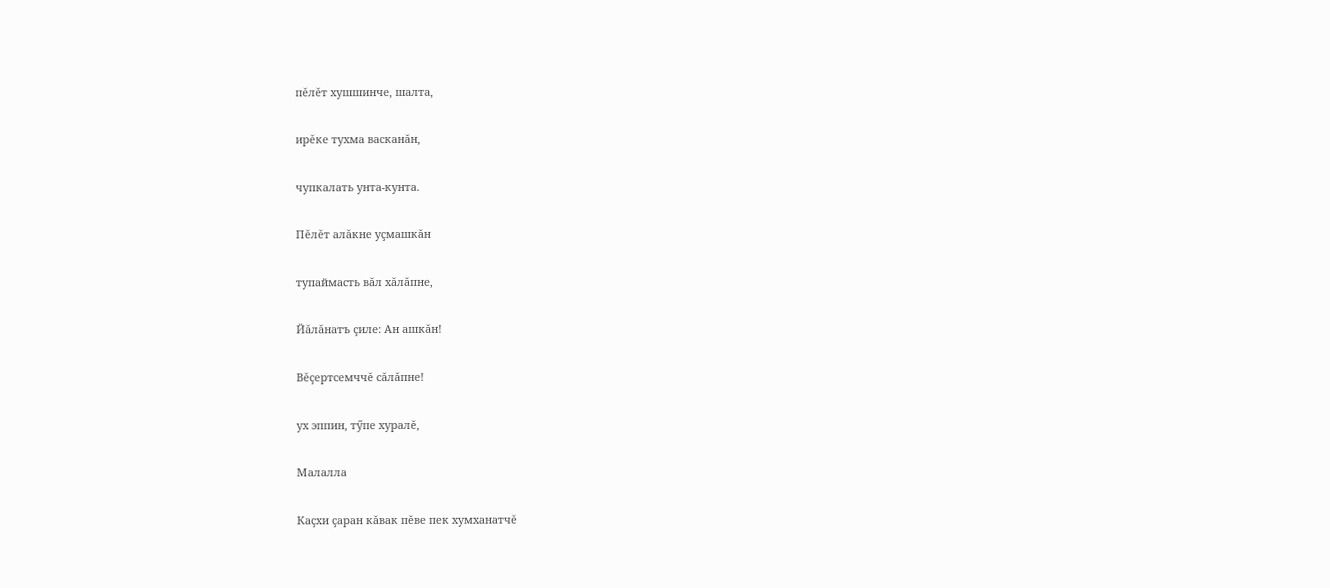пĕлĕт хушшинче, шалта,

ирĕке тухма васканăн,

чупкалать унта-кунта.

Пĕлĕт алăкне уçмашкăн

тупаймасть вăл хăлăпне,

Йăлăнатъ çиле: Ан ашкăн!

Вĕçертсемччĕ сăлăпне!

ух эппин, тӳпе хуралĕ,

Малалла

Каçхи çаран кăвак пĕве пек хумханатчĕ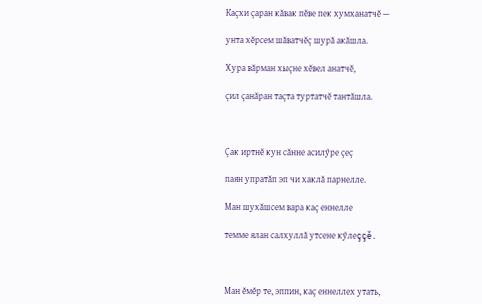Каçхи çаран кăвак пĕве пек хумханатчĕ —

унта хĕрсем шăватчĕç шурă акăшла.

Хура вăрман хыçне хĕвел анатчĕ,

çил çанăран таçта туртатчĕ тантăшла.



Çак иртнĕ кун сăнне асилӳре çеç

паян упратăп эп чи хаклă парнелле.

Ман шухăшсем вара каç еннелле

темме ялан салхуллă утсене кӳлеççĕ.



Ман ĕмĕр те, эппин, каç еннеллех утать,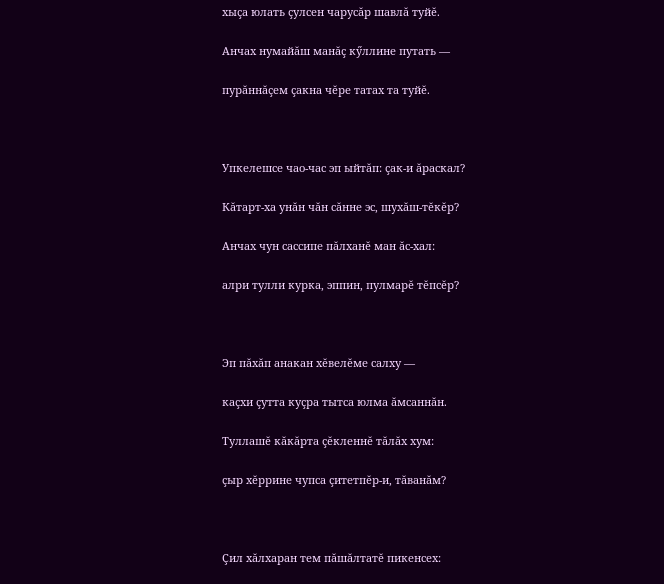хыçа юлать çулсен чарусăр шавлă туйĕ.

Анчах нумайăш манăç кӳллине путать —

пурăннăçем çакна чĕре татах та туйĕ.



Упкелешсе чао-час эп ыйтăп: çак-и ăраскал?

Кăтарт-ха унăн чăн сăнне эс, шухăш-тĕкĕр?

Анчах чун сассипе пăлханĕ ман ăс-хал:

алри тулли курка, эппин, пулмарĕ тĕпсĕр?



Эп пăхăп анакан хĕвелĕме салху —

каçхи çутта куçра тытса юлма ăмсаннăн.

Туллашĕ кăкăрта çĕкленнĕ тăлăх хум:

çыр хĕррине чупса çитетпĕр-и, тăванăм?



Çил хăлхаран тем пăшăлтатĕ пикенсех: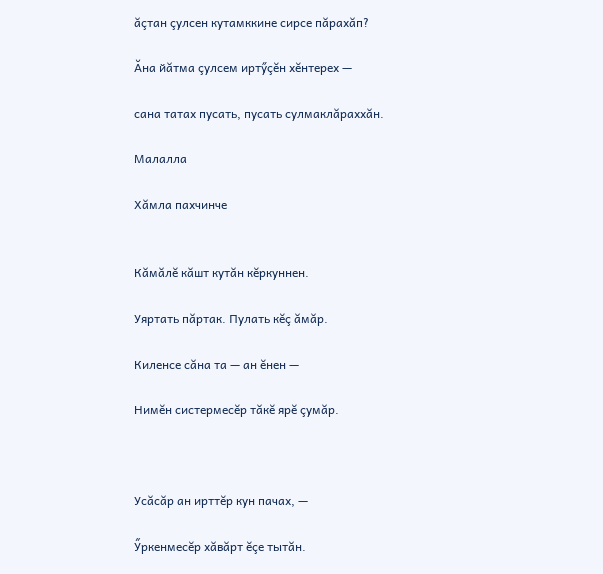ăçтан çулсен кутамккине сирсе пăрахăп?

Ăна йăтма çулсем иртӳçĕн хĕнтерех —

сана татах пусать, пусать сулмаклăраххăн.

Малалла

Хăмла пахчинче


Кăмăлĕ кăшт кутăн кĕркуннен.

Уяртать пăртак. Пулать кĕç ăмăр.

Киленсе сăна та — ан ĕнен —

Нимĕн систермесĕр тăкĕ ярĕ çумăр.



Усăсăр ан ирттĕр кун пачах, —

Ӳркенмесĕр хăвăрт ĕçе тытăн.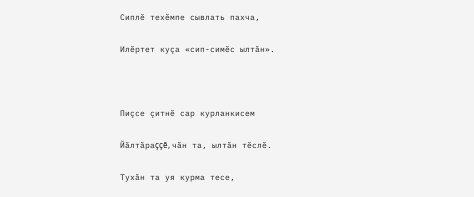Сиплĕ техĕмпе сывлать пахча,

Илĕртет куçа «сип-симĕс ылтăн».



Пиçсе çитнĕ сар курланкисем

Йăлтăраççĕ, чăн та, ылтăн тĕслĕ.

Тухăн та уя курма тесе,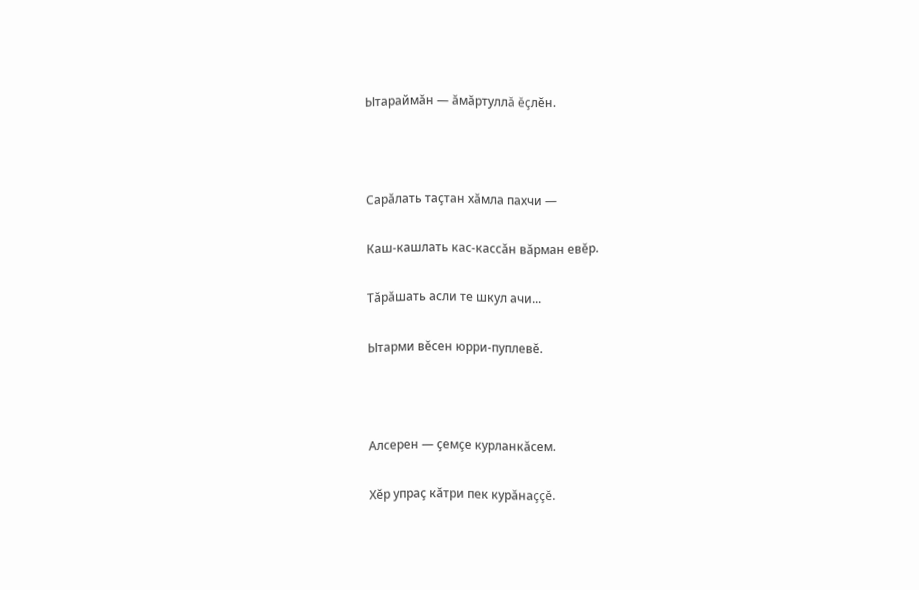Ытараймăн — ăмăртуллă ĕçлĕн.



Сарăлать таçтан хăмла пахчи —

Каш-кашлать кас-кассăн вăрман евĕр.

Тăрăшать асли те шкул ачи...

Ытарми вĕсен юрри-пуплевĕ.



Алсерен — çемçе курланкăсем.

Хĕр упраç кăтри пек курăнаççĕ.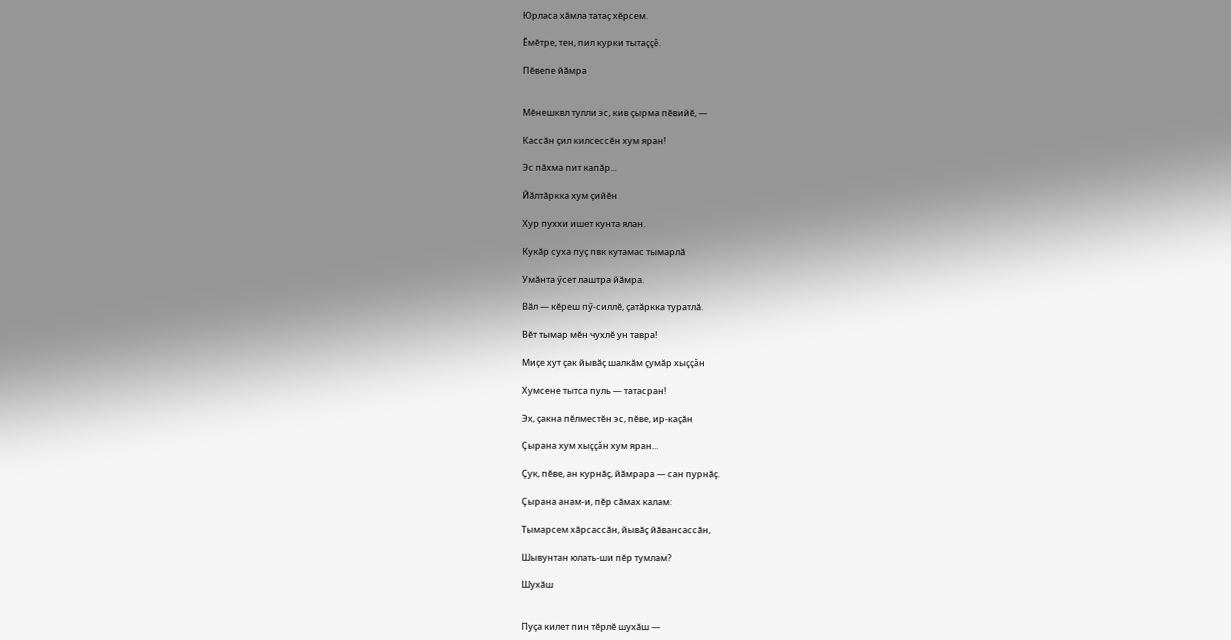Юрласа хăмла татаç хĕрсем.

Ĕмĕтре, тен, пил курки тытаççĕ.

Пĕвепе йăмра


Мĕнешквл тулли эс, кив çырма пĕвийĕ, —

Кассăн çил килсессĕн хум яран!

Эс пăхма пит капăр...

Йăлтăркка хум çийĕн

Хур пуххи ишет кунта ялан.

Кукăр суха пуç пвк кутамас тымарлă

Умăнта ӳсет лаштра йăмра.

Вăл — кĕреш пӳ-силлĕ, çатăркка туратлă.

Вĕт тымар мĕн чухлĕ ун тавра!

Миçе хут çак йывăç шалкăм çумăр хыççăн

Хумсене тытса пуль — татасран!

Эх, çакна пĕлместĕн эс, пĕве, ир-каçăн

Çырана хум хыççăн хум яран...

Çук, пĕве, ан курнăç, йăмрара — сан пурнăç.

Çырана анам-и, пĕр сăмах калам:

Тымарсем хăрсассăн, йывăç йăвансассăн,

Шывунтан юлать-ши пĕр тумлам?

Шухăш


Пуçа килет пин тĕрлĕ шухăш —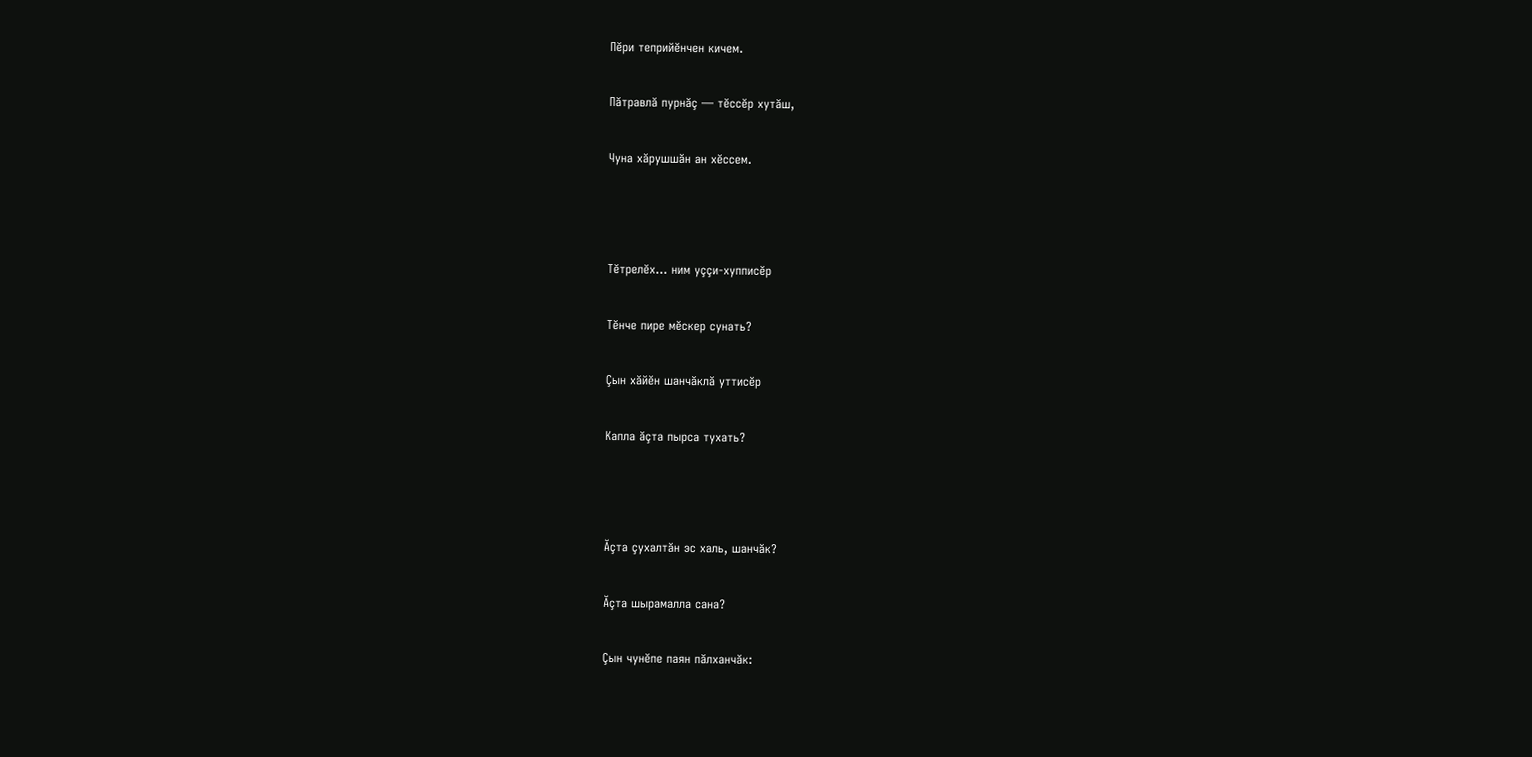Пĕри теприйĕнчен кичем.

Пăтравлă пурнăç — тĕссĕр хутăш,

Чуна хăрушшăн ан хĕссем.



Тĕтрелĕх... ним уççи-хупписĕр

Тĕнче пире мĕскер сунать?

Çын хăйĕн шанчăклă уттисĕр

Капла ăçта пырса тухать?



Ăçта çухалтăн эс халь, шанчăк?

Ăçта шырамалла сана?

Çын чунĕпе паян пăлханчăк: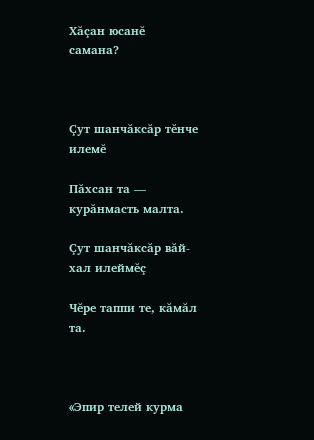Хăçан юсанĕ самана?



Çут шанчăксăр тĕнче илемĕ

Пăхсан та — курăнмасть малта.

Çут шанчăксăр вăй-хал илеймĕç

Чĕре таппи те, кăмăл та.



«Эпир телей курма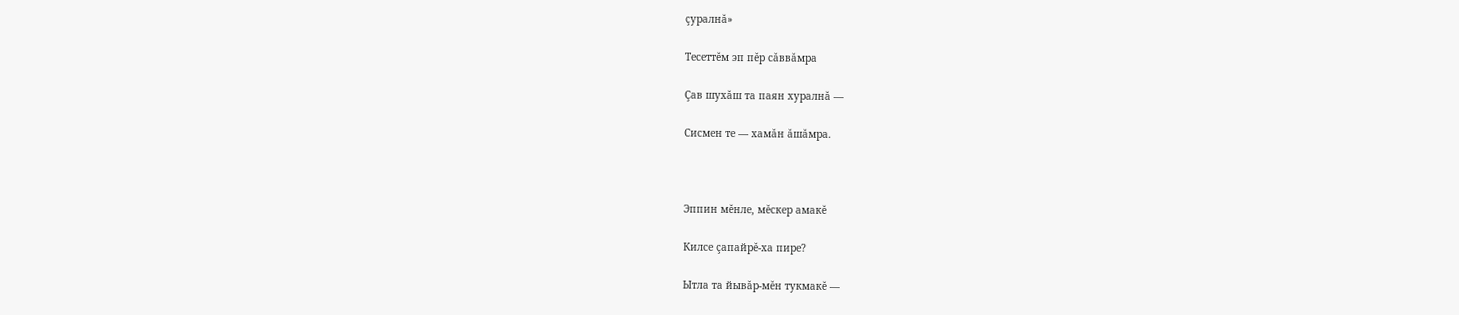çуралнă»

Тесеттĕм эп пĕр сăввăмра

Çав шухăш та паян хуралнă —

Сисмен те — хамăн ăшăмра.



Эппин мĕнле, мĕскер амакĕ

Килсе çапайрĕ-ха пире?

Ытла та йывăр-мĕн тукмакĕ —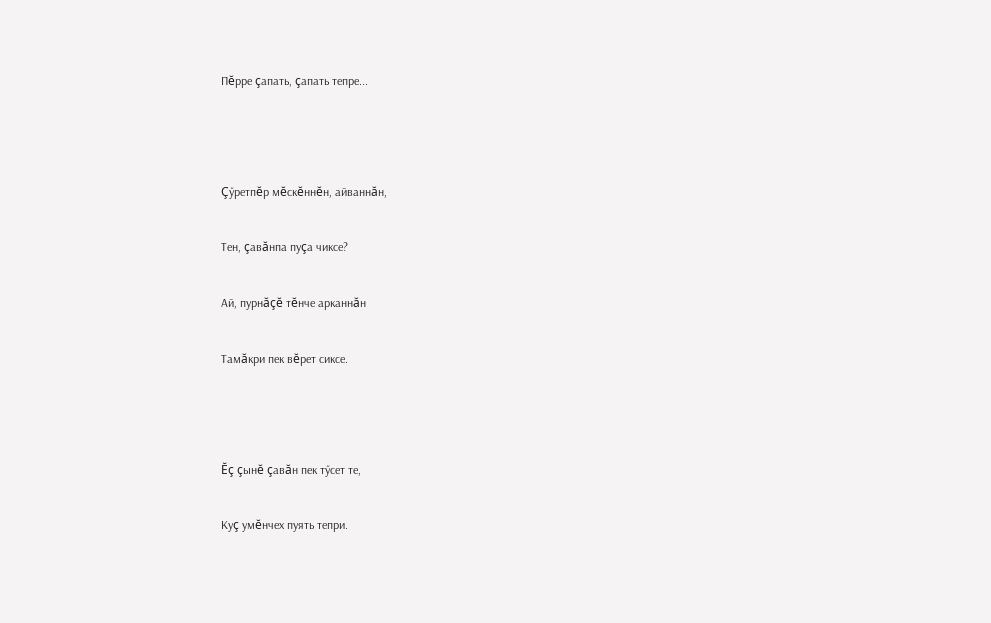Пĕрре çапать, çапать тепре...



Çӳретпĕр мĕскĕннĕн, айваннăн,

Тен, çавăнпа пуçа чиксе?

Ай, пурнăçĕ тĕнче арканнăн

Тамăкри пек вĕрет сиксе.



Ĕç çынĕ çавăн пек тӳсет те,

Куç умĕнчех пуять тепри.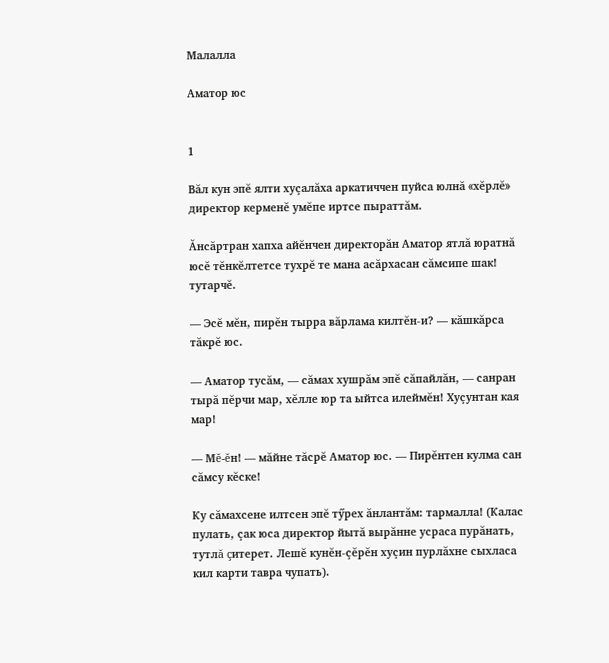Малалла

Аматор юс


1

Вăл кун эпĕ ялти хуçалăха аркатиччен пуйса юлнă «хĕрлĕ» директор керменĕ умĕпе иртсе пыраттăм.

Ăнсăртран хапха айĕнчен директорăн Аматор ятлă юратнă юсĕ тĕнкĕлтетсе тухрĕ те мана асăрхасан сăмсипе шак! тутарчĕ.

— Эсĕ мĕн, пирĕн тырра вăрлама килтĕн-и? — кăшкăрса тăкрĕ юс.

— Аматор тусăм, — сăмах хушрăм эпĕ сăпайлăн, — санран тырă пĕрчи мар, хĕлле юр та ыйтса илеймĕн! Хуçунтан кая мар!

— Мĕ-ĕн! — мăйне тăсрĕ Аматор юс. — Пирĕнтен кулма сан сăмсу кĕске!

Ку сăмахсене илтсен эпĕ тӳрех ăнлантăм: тармалла! (Калас пулать, çак юса директор йытă вырăнне усраса пурăнать, тутлă çитерет. Лешĕ кунĕн-çĕрĕн хуçин пурлăхне сыхласа кил карти тавра чупать).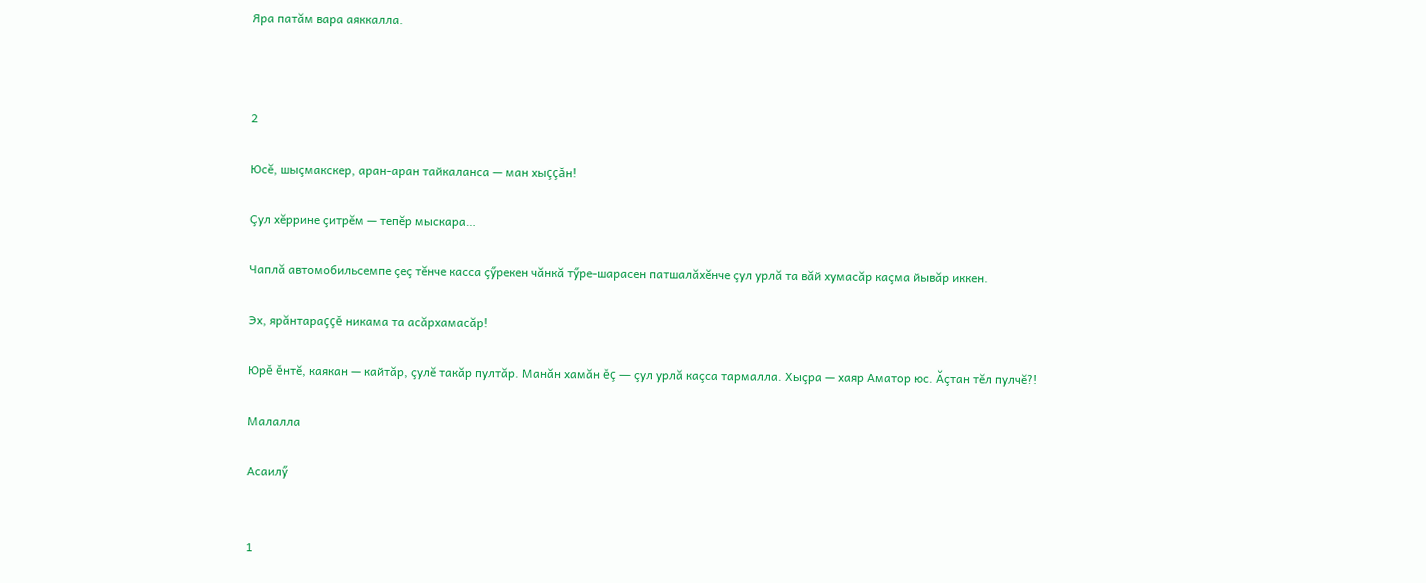Яра патăм вара аяккалла.



2

Юсĕ, шыçмакскер, аран-аран тайкаланса — ман хыççăн!

Çул хĕррине çитрĕм — тепĕр мыскара…

Чаплă автомобильсемпе çеç тĕнче касса çӳрекен чăнкă тӳре-шарасен патшалăхĕнче çул урлă та вăй хумасăр каçма йывăр иккен.

Эх, ярăнтараççĕ никама та асăрхамасăр!

Юрĕ ĕнтĕ, каякан — кайтăр, çулĕ такăр пултăр. Манăн хамăн ĕç — çул урлă каçса тармалла. Хыçра — хаяр Аматор юс. Ăçтан тĕл пулчĕ?!

Малалла

Асаилӳ


1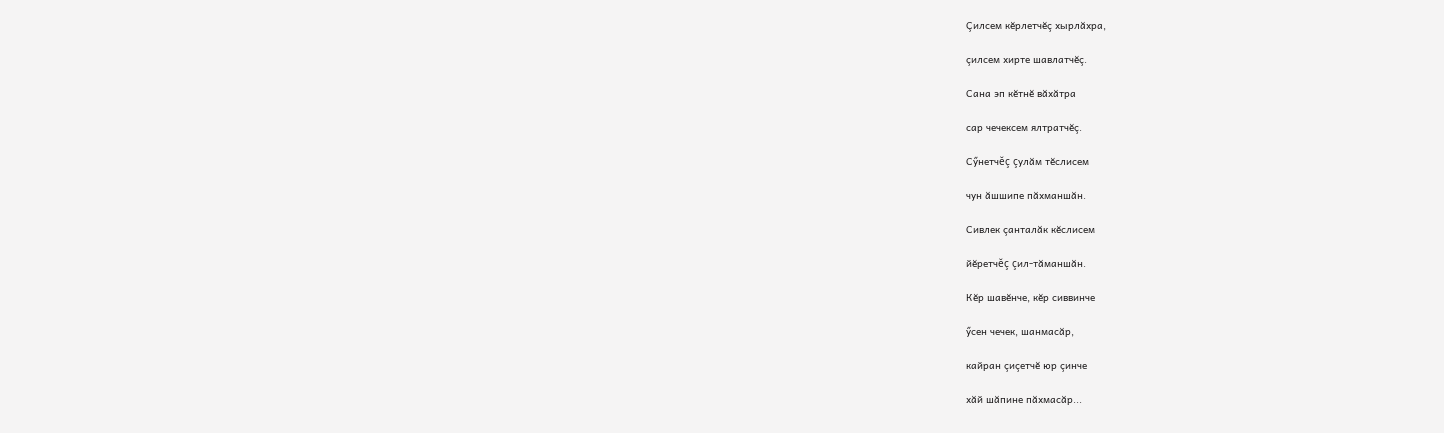Çилсем кĕрлетчĕç хырлăхра,

çилсем хирте шавлатчĕç.

Сана эп кĕтнĕ вăхăтра

сар чечексем ялтратчĕç.

Сӳнетчĕç çулăм тĕслисем

чун ăшшипе пăхманшăн.

Сивлек çанталăк кĕслисем

йĕретчĕç çил-тăманшăн.

Кĕр шавĕнче, кĕр сиввинче

ӳсен чечек, шанмасăр,

кайран çиçетчĕ юр çинче

хăй шăпине пăхмасăр...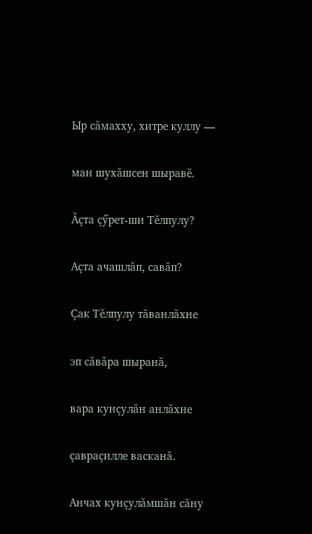Ыр сăмахху, хитре куллу —

ман шухăшсен шыравĕ.

Ăçта çӳрет-ши Тĕлпулу?

Аçта ачашлăп, савăп?

Çак Тĕлпулу тăванлăхне

эп сăвăра шыранă,

вара кунçулăн анлăхне

çавраçилле васканă.

Анчах кунçулăмшăн сăну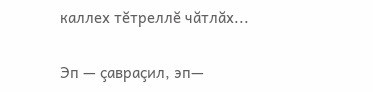каллех тĕтреллĕ чăтлăх...

Эп — çавраçил, эп—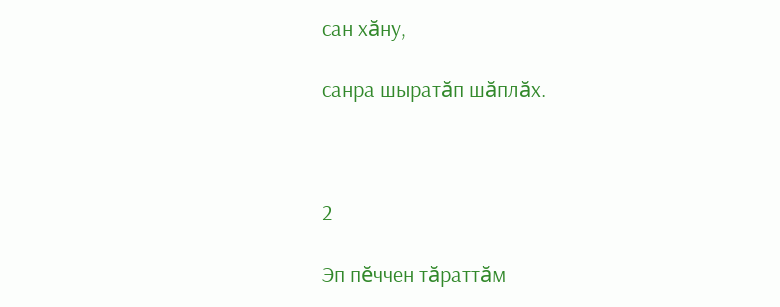сан хăну,

санра шыратăп шăплăх.



2

Эп пĕччен тăраттăм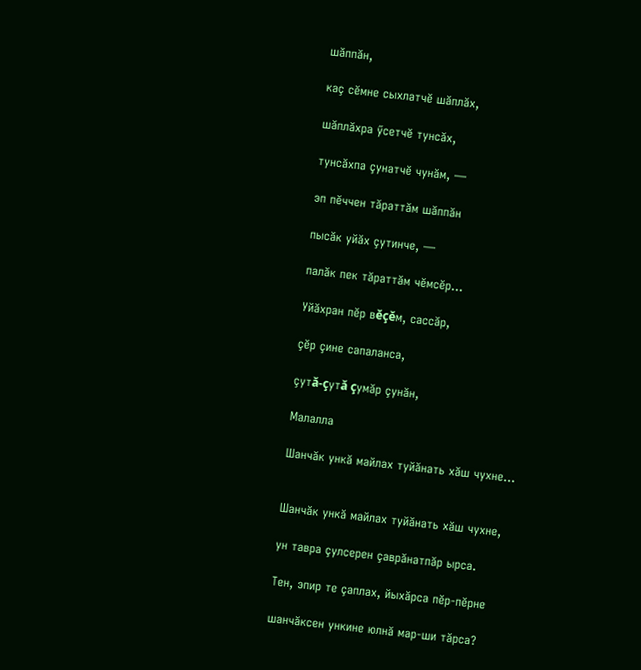шăппăн,

каç сĕмне сыхлатчĕ шăплăх,

шăплăхра ӳсетчĕ тунсăх,

тунсăхпа çунатчĕ чунăм, —

эп пĕччен тăраттăм шăппăн

пысăк уйăх çутинче, —

палăк пек тăраттăм чĕмсĕр...

Уйăхран пĕр вĕçĕм, сассăр,

çĕр çине сапаланса,

çутă-çутă çумăр çунăн,

Малалла

Шанчăк ункă майлах туйăнать хăш чухне...


Шанчăк ункă майлах туйăнать хăш чухне,

ун тавра çулсерен çаврăнатпăр ырса.

Тен, эпир те çаплах, йыхăрса пĕр-пĕрне

шанчăксен ункине юлнă мар-ши тăрса?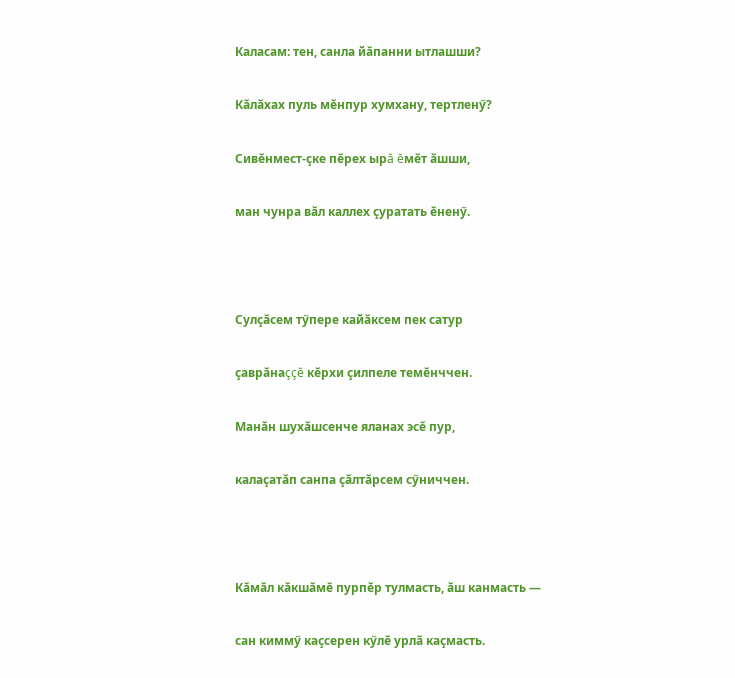Каласам: тен, санла йăпанни ытлашши?

Кăлăхах пуль мĕнпур хумхану, тертленӳ?

Сивĕнмест-çке пĕрех ырă ĕмĕт ăшши,

ман чунра вăл каллех çуратать ĕненӳ.



Сулçăсем тӳпере кайăксем пек сатур

çаврăнаççĕ кĕрхи çилпеле темĕнччен.

Манăн шухăшсенче яланах эсĕ пур,

калаçатăп санпа çăлтăрсем сӳниччен.



Кăмăл кăкшăмĕ пурпĕр тулмасть, ăш канмасть —

сан киммӳ каçсерен кӳлĕ урлă каçмасть.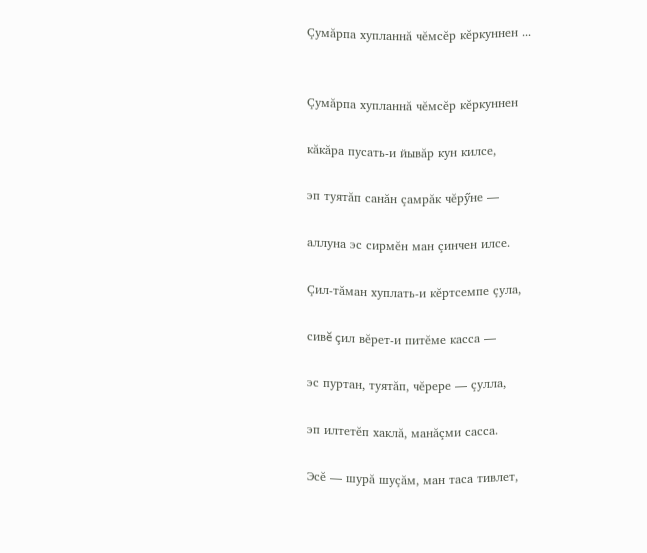Çумăрпа хупланнă чĕмсĕр кĕркуннен ...


Çумăрпа хупланнă чĕмсĕр кĕркуннен

кăкăра пусать-и йывăр кун килсе,

эп туятăп санăн çамрăк чĕрӳне —

аллуна эс сирмĕн ман çинчен илсе.

Çил-тăман хуплать-и кĕртсемпе çула,

сивĕ çил вĕрет-и питĕме касса —

эс пуртан, туятăп, чĕрере — çулла,

эп илтетĕп хаклă, манăçми сасса.

Эсĕ — шурă шуçăм, ман таса тивлет,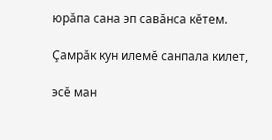юрăпа сана эп савăнса кĕтем.

Çамрăк кун илемĕ санпала килет,

эсĕ ман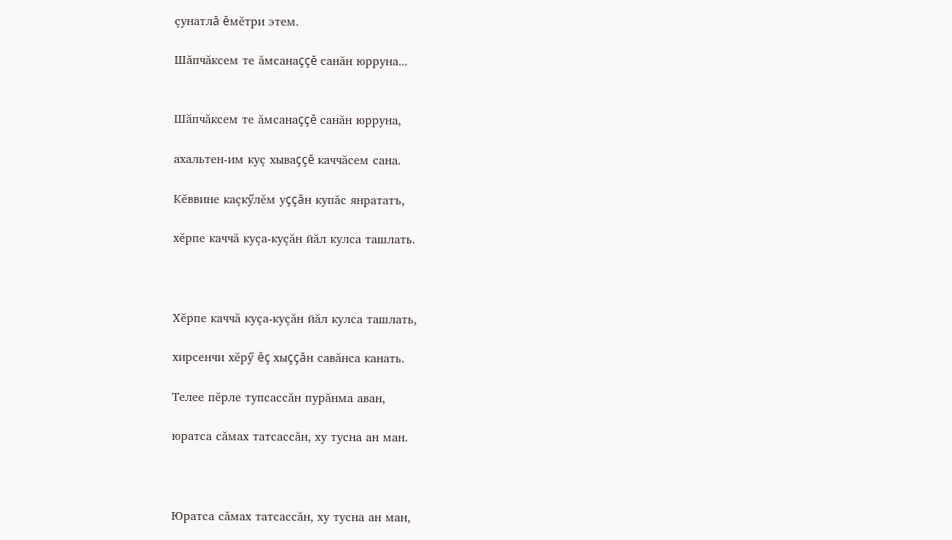çунатлă ĕмĕтри этем.

Шăпчăксем те ăмсанаççĕ санăн юрруна...


Шăпчăксем те ăмсанаççĕ санăн юрруна,

ахальтен-им куç хываççĕ каччăсем сана.

Кĕввине каçкӳлĕм уççăн купăс янрататъ,

хĕрпе каччă куçа-куçăн йăл кулса ташлать.



Хĕрпе каччă куçа-куçăн йăл кулса ташлать,

хирсенчи хĕрӳ ĕç хыççăн савăнса канать.

Телее пĕрле тупсассăн пурăнма аван,

юратса сăмах татсассăн, ху тусна ан ман.



Юратса сăмах татсассăн, ху тусна ан ман,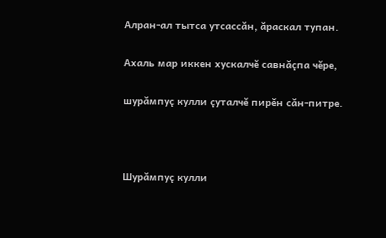Алран-ал тытса утсассăн, ăраскал тупан.

Ахаль мар иккен хускалчĕ савнăçпа чĕре,

шурăмпуç кулли çуталчĕ пирĕн сăн-питре.



Шурăмпуç кулли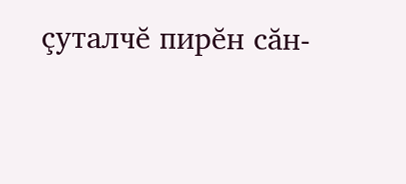çуталчĕ пирĕн сăн-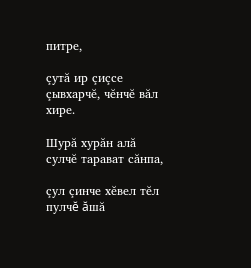питре,

çутă ир çиçсе çывхарчĕ, чĕнчĕ вăл хире.

Шурă хурăн алă сулчĕ тарават сăнпа,

çул çинче хĕвел тĕл пулчĕ ăшă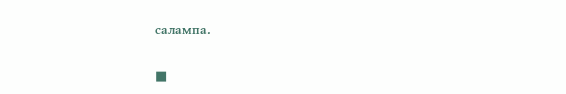салампа.

■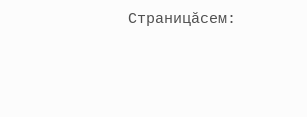Страницăсем: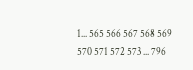1... 565 566 567 568 569 570 571 572 573 ... 796